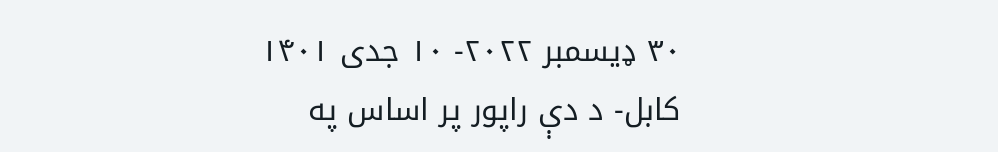۳۰ ډیسمبر ۲۰۲۲- ۱۰ جدی ۱۴۰۱
کابل- د دې راپور پر اساس په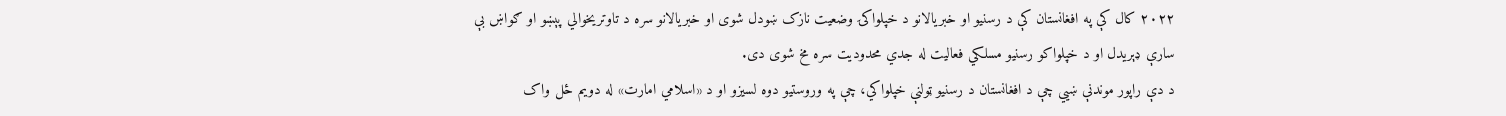۲۰۲۲ کال کې په افغانستان کې د رسنیو او خبریالانو د خپلواکۍ وضعیت نازک ښودل شوی او خبریالانو سره د تاوتریخوالي پېښو او ګواښ بې سارې ډېریدل او د خپلواکو رسنیو مسلکي فعالیت له جدي محدودیت سره مخ شوی دی.
د دې راپور موندنې ښیي چې د افغانستان د رسنیو ټولنې خپلواکي، چې په وروستیو دوه لسیزو او د «اسلامي امارت» له دویم ځل واک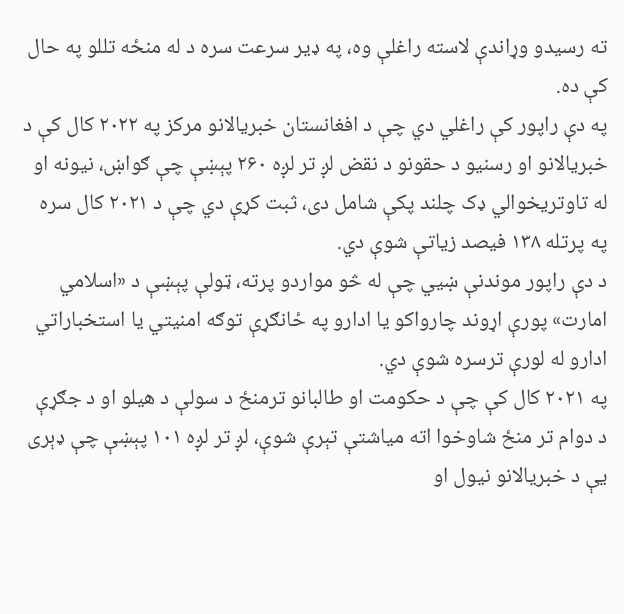ته رسیدو وړاندې لاسته راغلې وه، په ډیر سرعت سره د له منځه تللو په حال کې ده.
په دې راپور کې راغلي دي چې د افغانستان خبریالانو مرکز په ۲۰۲۲ کال کې د خبریالانو او رسنیو د حقونو د نقض لږ تر لږه ۲۶۰ پېښې چې ګواښ، نیونه او له تاوتریخوالي ډک چلند پکې شامل دی، ثبت کړې دي چې د ۲۰۲۱ کال سره په پرتله ۱۳۸ فیصد زیاتې شوې دي.
د دې راپور موندنې ښیي چې له څو مواردو پرته، ټولې پېښې د «اسلامي امارت» پورې اړوند چارواکو یا ادارو په ځانګړې توګه امنیتي یا استخباراتي ادارو له لورې ترسره شوې دي.
په ۲۰۲۱ کال کې چې د حکومت او طالبانو ترمنځ د سولې د هیلو او د جګړې د دوام تر منځ شاوخوا اته میاشتې تېرې شوې، لږ تر لږه ۱۰۱ پېښې چې ډېری یې د خبریالانو نیول او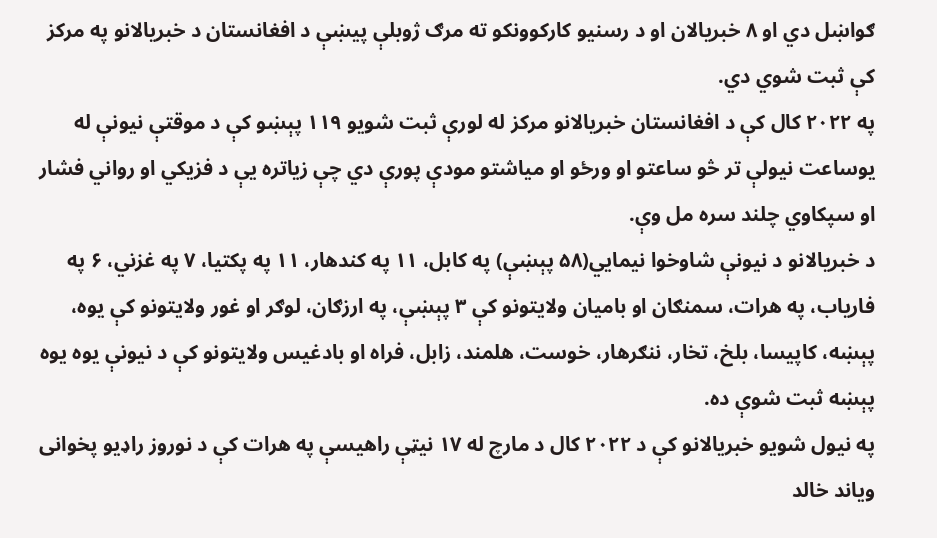ګواښل دي او ۸ خبریالان او د رسنیو کارکوونکو ته مرګ ژوبلې پیښې د افغانستان د خبریالانو په مرکز کې ثبت شوي دي.
په ۲۰۲۲ کال کې د افغانستان خبریالانو مرکز له لورې ثبت شویو ۱۱۹ پېښو کې د موقتې نیونې له یوساعت نیولې تر څو ساعتو او ورځو او میاشتو مودې پورې دي چې زیاتره یې د فزیکي او رواني فشار او سپکاوي چلند سره مل وې.
د خبریالانو د نیونې شاوخوا نیمایي(۵۸ پېښې) په کابل، ۱۱ په کندهار، ۱۱ په پکتیا، ۷ په غزني، ۶ په فاریاب، په هرات، سمنګان او بامیان ولایتونو کې ۳ پېښې، په ارزګان، لوګر او غور ولایتونو کې یوه، پېښه، کاپیسا، بلخ، تخار، ننګرهار، خوست، هلمند، زابل، فراه او بادغیس ولایتونو کې د نیونې یوه یوه پېښه ثبت شوې ده.
په نیول شویو خبریالانو کې د ۲۰۲۲ کال د مارچ له ۱۷ نیټې راهیسې په هرات کې د نوروز راډیو پخوانی ویاند خالد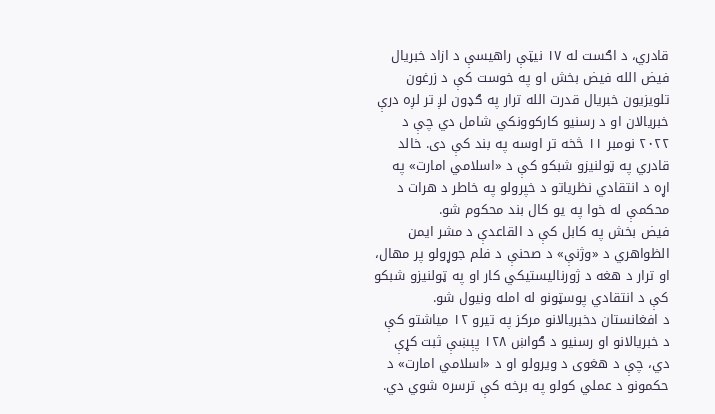قادري، د اګست له ۱۷ نیټې راهیسې د ازاد خبریال فیض الله فیض بخش او په خوست کې د زرغون تلویزیون خبریال قدرت الله ترار په ګډون لږ تر لږه درې خبریالان او د رسنیو کارکوونکي شامل دي چې د ٢٠٢٢ نومبر ١١ څخه تر اوسه په بند کې دی. خالد قادري په ټولنیزو شبکو کې د «اسلامي امارت» په اړه د انتقادي نظریاتو د خپرولو په خاطر د هرات د محکمې له خوا په یو کال بند محکوم شو.
فیض بخش په کابل کې د القاعدې د مشر ایمن الظواهري د «وژنې» د صحنې د فلم جوړولو پر مهال، او ترار د هغه د ژورنالیستیکي کار او په ټولنیزو شبکو کې د انتقادي پوسټونو له امله ونیول شو.
د افغانستان دخبریالانو مرکز په تیرو ۱۲ میاشتو کې د خبریالانو او رسنیو د ګواښ ۱۲۸ پېښې ثبت کړې دي، چې د هغوی د ویرولو او د «اسلامي امارت» د حکمونو د عملي کولو په برخه کې ترسره شوي دي.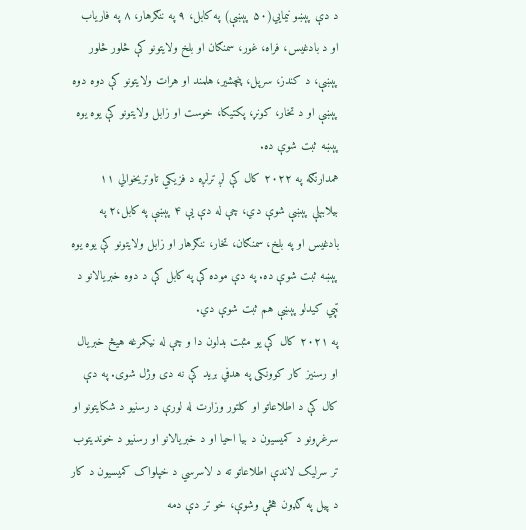د دې پېښو نیمایي(۵۰ پېښې) په کابل، ۹ په ننګرهار، ۸ په فاریاب او د بادغیس، فراه، غور، سمنګان او بلخ ولایتونو کې څلور څلور پېښې، د کندز، سرپل، پنچشیر، هلمند او هرات ولایتونو کې دوه دوه پېښې او د تخار، کونړ، پکتیکا، خوست او زابل ولایتونو کې یوه یوه پېښه ثبت شوې ده.
همدارنګه په ۲۰۲۲ کال کې لږ ترلږه د فزیکي تاوتریخوالي ۱۱ بیلابېلې پېښې شوې دي، چې له دې یې ۴ پېښې په کابل،۲ په بادغیس او په بلخ، سمنګان، تخار، ننګرهار او زابل ولایتونو کې یوه یوه پېښه ثبت شوې ده. په دې موده کې په کابل کې د دوه خبریالانو د ټپي کیدلو پېښې هم ثبت شوې دي.
په ۲۰۲۱ کال کې یو مثبت بدلون دا و چې له نیکمرغه هیڅ خبریال او رسنیز کار کوونکی په هدفي برید کې نه دی وژل شوی. په دې کال کې د اطلاعاتو او کلتور وزارت له لورې د رسنیو د شکایتونو او سرغړونو د کمیسیون د بیا احیا او د خبریالانو او رسنیو د خوندیتوب تر سرلیک لاندې اطلاعاتو ته د لاسرسي د خپلواک کمیسیون د کار د پیل په ګډون هڅې وشوې، خو تر دې دمه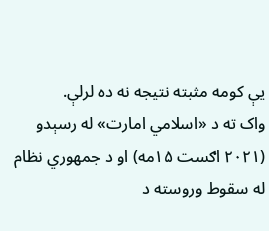یې کومه مثبته نتیجه نه ده لرلې.
واک ته د «اسلامي امارت» له رسېدو (۲۰۲۱ اګست ۱۵مه) او د جمهوري نظام له سقوط وروسته د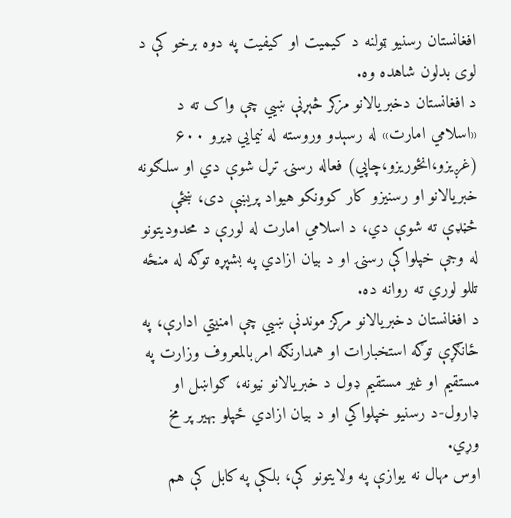افغانستان رسنیو ټولنه د کیمیت او کیفیت په دوه برخو کې د لوی بدلون شاهده وه.
د افغانستان دخبریالانو مزکر څېړنې ښیي چې واک ته د «اسلامي امارت» له رسېدو وروسته له نیمایي ډیرو ۶۰۰ (غږیزو،انځوریزو،چاپي) فعاله رسنۍ تړل شوې دي او سلګونه خبریالانو او رسنیزو کار کوونکو هیواد پریښې دی، ښځې څڼډې ته شوې دي، د اسلامي امارت له لورې د محدودیتونو له وجې خپلواکې رسنۍ او د بیان ازادي په بشپړه توګه له منځه تللو لوري ته روانه ده.
د افغانستان دخبریالانو مرکز موندنې ښیي چې امنیتي ادارې، په ځانګړې توګه استخبارات او همدارنګه امربالمعروف وزارت په مستقیم او غیر مستقیم ډول د خبریالانو نیونه، ګواښل او ډارول-د رسنیو خپلواکي او د بیان ازادي ځپلو بهیر پر مخ وړي.
اوس مهال نه یوازې په ولایتونو کې، بلکې په کابل کې هم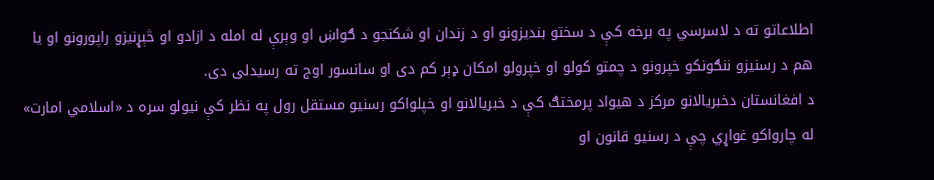اطلاعاتو ته د لاسرسي په برخه کې د سختو بندیزونو او د زندان او شکنجو د ګواښ او وېرې له امله د ازادو او څېړنیزو راپورونو او یا هم د رسنیزو ننګونکو خپرونو د چمتو کولو او خپرولو امکان ډېر کم دی او سانسور اوج ته رسیدلی دی.
د افغانستان دخبریالانو مرکز د هیواد پرمختګ کې د خبریالانو او خپلواکو رسنیو مستقل رول په نظر کې نیولو سره د «اسلامي امارت» له چارواکو غواړي چې د رسنیو قانون او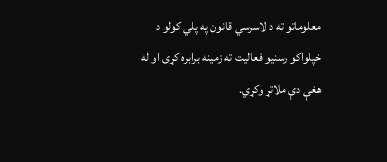معلوماتو ته د لاسرسي قانون په پلي کولو د خپلواکو رسنیو فعالیت ته زمینه برابره کړی او له هغې دې ملاتړ وکړي.